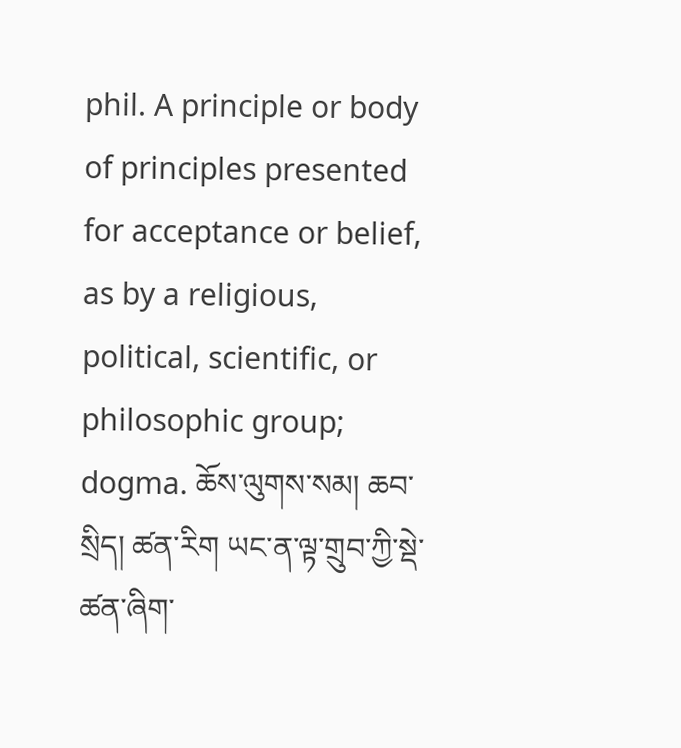phil. A principle or body of principles presented for acceptance or belief, as by a religious, political, scientific, or philosophic group; dogma. ཆོས་ལུགས་སམ། ཆབ་སྲིད། ཚན་རིག ཡང་ན་ལྟ་གྲུབ་ཀྱི་སྡེ་ཚན་ཞིག་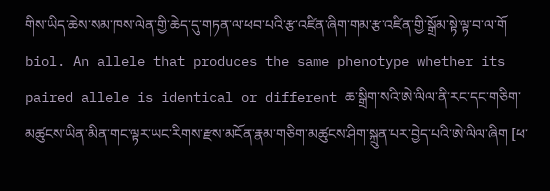གིས་ཡིད་ཆེས་སམ་ཁས་ལེན་གྱི་ཆེད་དུ་གཏན་ལ་ཕབ་པའི་རྩ་འཛིན་ཞིག་གམ་རྩ་འཛིན་གྱི་སྒྲོམ་སྟེ་ལྟ་བ་ལ་གོ
biol. An allele that produces the same phenotype whether its paired allele is identical or different ཆ་སྒྲིག་སའི་ཨེ་ལིལ་ནི་རང་དང་གཅིག་མཚུངས་ཡིན་མིན་གང་ལྟར་ཡང་རིགས་རྫས་མངོན་རྣམ་གཅིག་མཚུངས་ཤིག་སྐྲུན་པར་བྱེད་པའི་ཨེ་ལིལ་ཞིག [ཕ་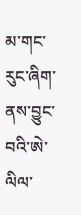མ་གང་རུང་ཞིག་ནས་བྱུང་བའི་ཨེ་ལིལ་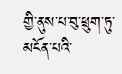གྱི་ནུས་པ་བུ་ཕྲུག་ཏུ་མངོན་པའི་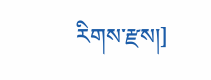རིགས་རྫས།]